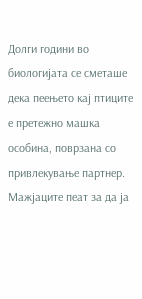Долги години во биологијата се сметаше дека пеењето кај птиците е претежно машка особина, поврзана со привлекување партнер. Мажјаците пеат за да ја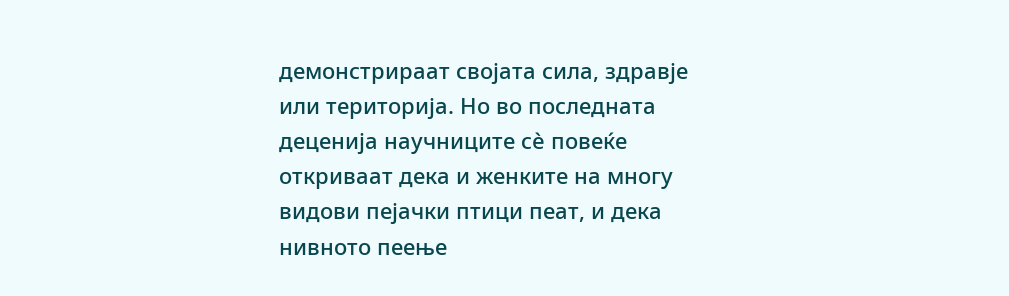демонстрираат својата сила, здравје или територија. Но во последната деценија научниците сè повеќе откриваат дека и женките на многу видови пејачки птици пеат, и дека нивното пеење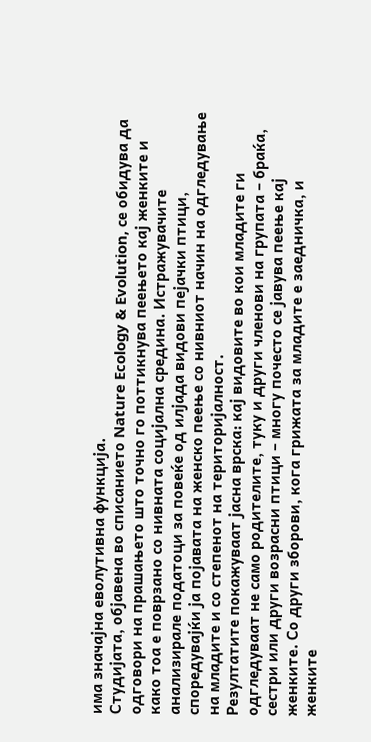има значајна еволутивна функција.
Студијата, објавена во списанието Nature Ecology & Evolution, се обидува да одговори на прашањето што точно го поттикнува пеењето кај женките и како тоа е поврзано со нивната социјална средина. Истражувачите анализирале податоци за повеќе од илјада видови пејачки птици, споредувајќи ја појавата на женско пеење со нивниот начин на одгледување на младите и со степенот на територијалност.
Резултатите покажуваат јасна врска: кај видовите во кои младите ги одгледуваат не само родителите, туку и други членови на групата – браќа, сестри или други возрасни птици – многу почесто се јавува пеење кај женките. Со други зборови, кога грижата за младите е заедничка, и женките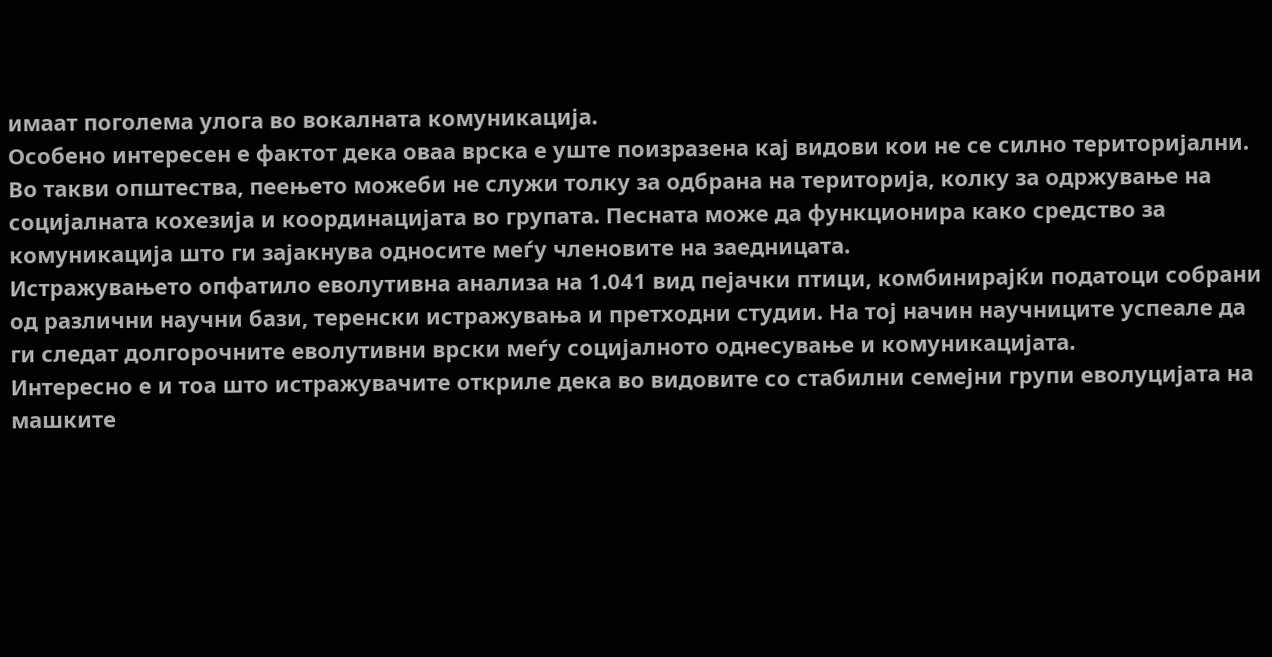имаат поголема улога во вокалната комуникација.
Особено интересен е фактот дека оваа врска е уште поизразена кај видови кои не се силно територијални. Во такви општества, пеењето можеби не служи толку за одбрана на територија, колку за одржување на социјалната кохезија и координацијата во групата. Песната може да функционира како средство за комуникација што ги зајакнува односите меѓу членовите на заедницата.
Истражувањето опфатило еволутивна анализа на 1.041 вид пејачки птици, комбинирајќи податоци собрани од различни научни бази, теренски истражувања и претходни студии. На тој начин научниците успеале да ги следат долгорочните еволутивни врски меѓу социјалното однесување и комуникацијата.
Интересно е и тоа што истражувачите откриле дека во видовите со стабилни семејни групи еволуцијата на машките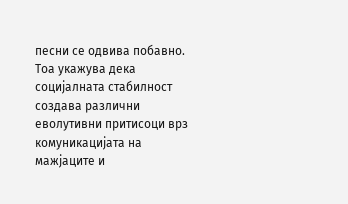песни се одвива побавно. Тоа укажува дека социјалната стабилност создава различни еволутивни притисоци врз комуникацијата на мажјаците и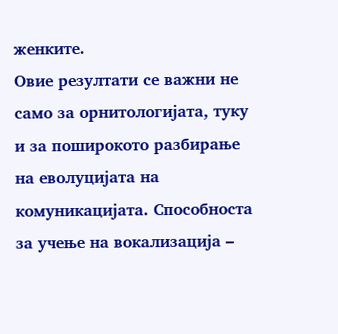женките.
Овие резултати се важни не само за орнитологијата, туку и за поширокото разбирање на еволуцијата на комуникацијата. Способноста за учење на вокализација –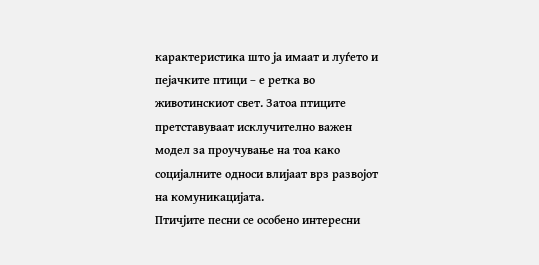карактеристика што ја имаат и луѓето и пејачките птици – е ретка во животинскиот свет. Затоа птиците претставуваат исклучително важен модел за проучување на тоа како социјалните односи влијаат врз развојот на комуникацијата.
Птичјите песни се особено интересни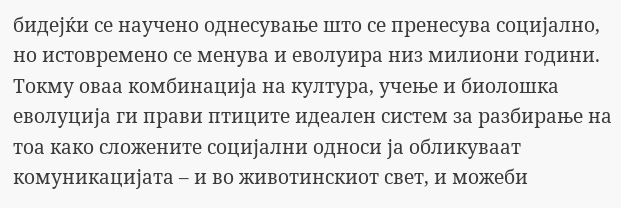бидејќи се научено однесување што се пренесува социјално, но истовремено се менува и еволуира низ милиони години. Токму оваа комбинација на култура, учење и биолошка еволуција ги прави птиците идеален систем за разбирање на тоа како сложените социјални односи ја обликуваат комуникацијата – и во животинскиот свет, и можеби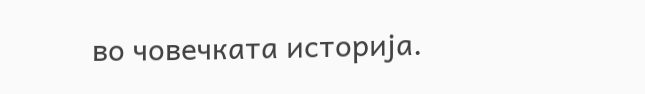во човечката историја.